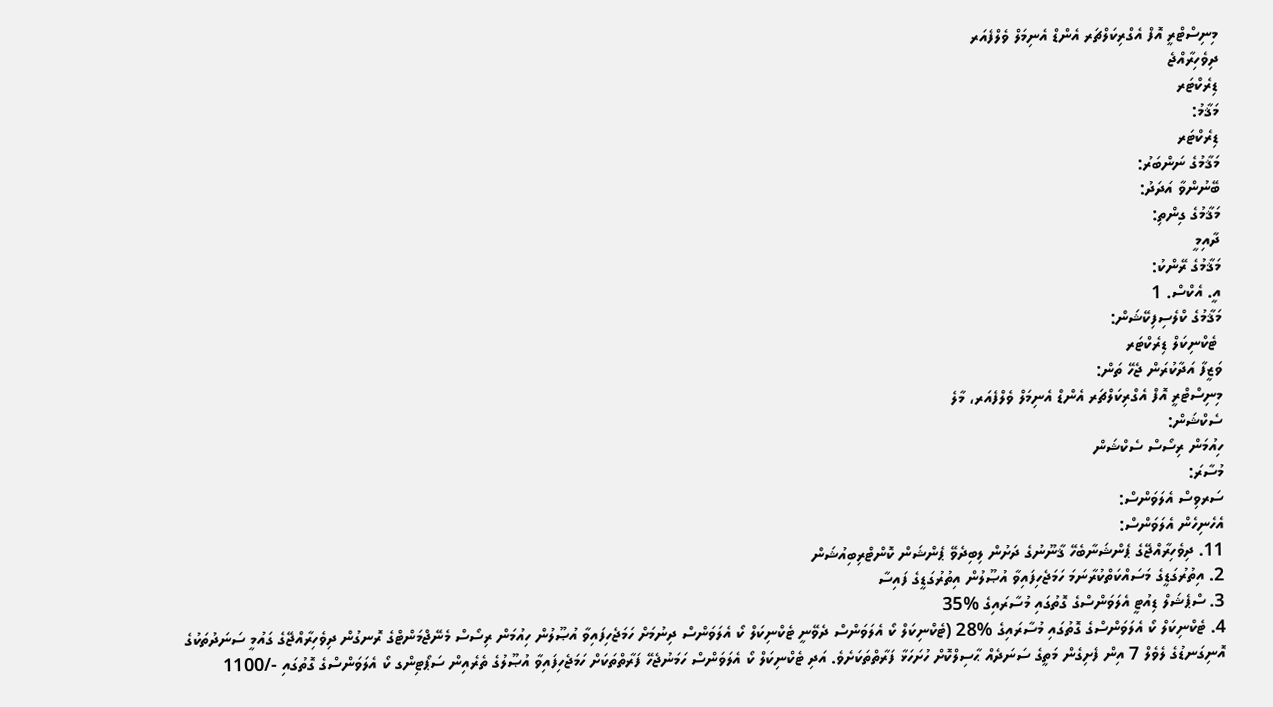މިނިސްޓްރީ އޮފް އެގްރިކަލްޗަރ އެންޑް އެނިމަލް ވެލްފެއަރ
ދިވެހިރާއްޖެ
ޑިރެކްޓަރ
މަޤާމު:
ޑިރެކްޓަރ
މަޤާމުގެ ނަންބަރު:
ބޭނުންވާ އަދަދު:
މަޤާމުގެ ގިންތި:
ދާއިމީ
މަޤާމުގެ ރޭންކު:
އީ. އެކްސް. 1
މަޤާމުގެ ކްލެސިފިކޭޝަން:
 ޓެކްނިކަލް ޑިރެކްޓަރ
ވަޒީފާ އަދާކުރަން ޖެހޭ ތަން:
މިނިސްޓްރީ އޮފް އެގްރިކަލްޗަރ އެންޑް އެނިމަލް ވެލްފެއަރ، މާލެ
ސެކްޝަން:
ހިއުމަން ރިސޯސް ސެކްޝަން
މުސާރަ:
ސަރވިސް އެލަވަންސް:
އެހެނިހެން އެލަވަންސް:
11. ދިވެހިރާއްޖޭގެ ޕެންޝަނާބެހޭ ޤާނޫނުގެ ދަށުން ލިބިދެވޭ ޕެންޝަން ކޮންޓްރިބިއުޝަން
2. އިތުރުގަޑީގެ މަސައްކަތްކުރާނަމަ ހަމަޖެހިފައިވާ އުޞޫލުން އިތުރުގަޑީގެ ފައިސާ
3. ސްޕެޝަލް ޑިއުޓީ އެލަވަންސްގެ ގޮތުގައި މުސާރައިގެ %35
4. ޓެކްނިކަލް ކޯ އެލަވަންސްގެ ގޮތުގައި މުސާރައިގެ %28 (ޓެކްނިކަލް ކޯ އެލަވަންސް ދެވޭނީ ޓެކްނިކަލް ކޯ އެލަވަންސް ދިނުމަށް ހަމަޖެހިފައިވާ އުޞޫލުން ހިއުމަން ރިސޯސް މެނޭޖްމަންޓްގެ ރޮނގުން ދިވެހިރާއްޖޭގެ ގައުމީ ސަނަދުތަކުގެ އޮނިގަނޑުގެ ލެވެލް 7 އިން ފެށިގެން މަތީގެ ސަނަދެއް ޙާސިލްކޮށް ހުށަހަޅާ ފަރާތްތަކަށެވެ. އަދި ޓެކްނިކަލް ކޯ އެލަވަންސް ހަމަނުޖެހޭ ފަރާތްތަކަށް ހަމަޖެހިފައިވާ އުޞޫލުގެ ތެރެއިން ސަޕޯޓިންގ ކޯ އެލަވަންސްގެ ގޮތުގައި -/1100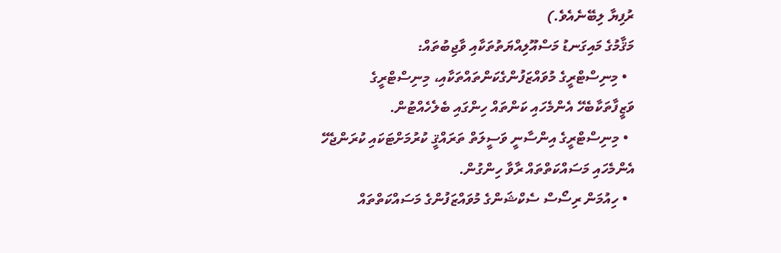ރުފިޔާ ލިބޭނެއެވެ.)
މަޤާމުގެ މައިގަނޑު މަސްއޫލިއްޔަތުތަކާއި ވާޖިބުތައް:
  • މިނިސްޓްރީގެ މުވައްޒަފުންގެކަންތައްތަކާއި، މިނިސްޓްރީގެ ވަޒީފާތަކާބެހޭ އެންމެހައި ކަންތައް ހިންގައި ބެލެހެއްޓުން.
  • މިނިސްޓްރީގެ އިންސާނީ ވަސީލަތް ތަރައްޤީ ކުރުމަށްޓަކައި ކުރަންޖެހޭ އެންމެހައި މަސައްކަތްތައް ރާވާ ހިންގުން.
  • ހިއުމަން ރިސޯސް ސެކްޝަންގެ މުވައްޒަފުންގެ މަސައްކަތްތައް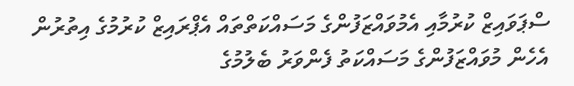ސްޕަވައިޒް ކުރުމާއި އެމުވައްޒަފުންގެ މަސައްކަތްތައް އެޕްރައިޒް ކުރުމުގެ އިތުރުން އެހެން މުވައްޒަފުންގެ މަސައްކަތު ފެންވަރު ބެލުމުގެ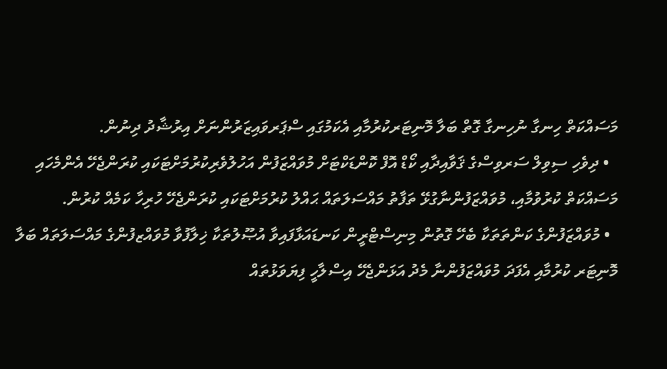މަސައްކަތް ހިނގާ ނުހިނގާ ގޮތް ބަލާ މޮނިޓަރކުރުމާއި އެކަމުގައި ސްޕަރވައިޒަރުންނަށް އިރުޝާދު ދިނުން.
  • ދިވެހި ސިވިލް ސަރވިސްގެ ޤަވާއިދާއި ކޯޑް އޮފް ކޮންޑަކްޓަށް މުވައްޒަފުން އަހުލުވެރިކުރުމަށްޓަކައި ކުރަންޖެހޭ އެންމެހައި މަސައްކަތް ކުރުވުމާއި، މުވައްޒަފުންނާގުޅޭ ތަފާތު މައްސަލަތައް ޙައްލު ކުރުމަށްޓަކައި ކުރަންޖެހޭ ހުރިހާ ކަމެއް ކުރުން.
  • މުވައްޒަފުންގެ ކަންތަތަކާ ބެހޭ ގޮތުން މިނިސްޓްރީން ކަނޑައަޅާފައިވާ އުޞޫލުތަކާ ޚިލާފުވާ މުވައްޒފުންގެ މައްސަލަތައް ބަލާ މޮނިޓަރ ކުރުމާއި އެފަދަ މުވައްޒަފުންނާ މެދު އަޅަންޖެހޭ އިސްލާހީ ފިޔަވަޅުތައް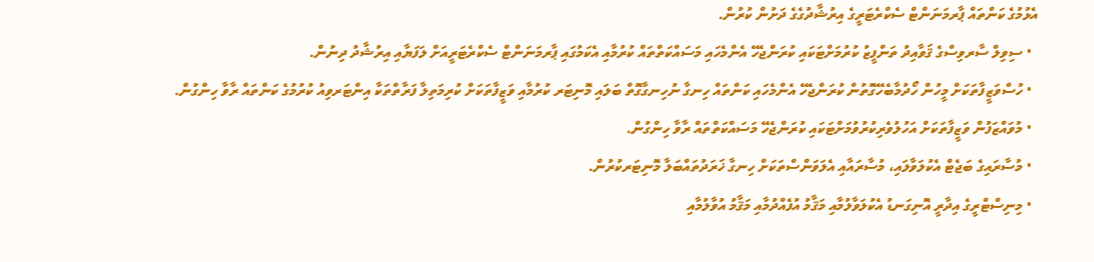އެޅުމުގެ ކަންތައް ޕާރމަނަންޓް ސެކްރެޓަރީގެ އިރުޝާދުގެގެ ދަށުން ކުރުން.
  • ސިވިލް ސާރވިސްގެ ޤަވާއިދު ތަންފީޒު ކުރުމަށްޓަކައި ކުރަންޖެހޭ އެންމެހައި މަސައްކަތްތައް ކުރުމާއި އެކަމުގައި ޕާރމަނަންޓް ސެކްރެޓަރީއަށް ލަފަޔާއި އިރުޝާދު ދިނުން.
  • ހުސްވަޒީފާތަކަށް މީހުން ހޯދުމާބެހޭގޮތުން ކުރަންޖެހޭ އެންމެހައި ކަންތައް ހިނގާ ނުހިނގާގޮތް ބަލައި މޮނިޓަރ ކުރުމާއި ވަޒީފާތަކަށް ކުރިމަތިލާ ފަރާތްތަކާ އިންޓަރވިއު ކުރުމުގެ ކަންތައް ރާވާ ހިންގުން.
  • މުވައްޒަފުން ވަޒީފާތަކަށް އަހުލުވެރިކުރުވުމަށްޓަކައި ކުރަންޖެހޭ މަސައްކަތްތައް ރާވާ ހިންގުން.
  • މުސާރައިގެ ބަޖެޓް އެކުލަވާލައި، މުސާރައާއި އެލަވަންސްތަކަށް ހިނގާ ޚަރަދުތައްބަލާ މޮނިޓަރކުރުން.
  • މިނިސްޓްރީގެ އިދާރީ އޮނިގަނޑު އެކުލަވާލުމާއި މަޤާމު އުފެއްދުމާއި މަޤާމު އުވާލުމާއި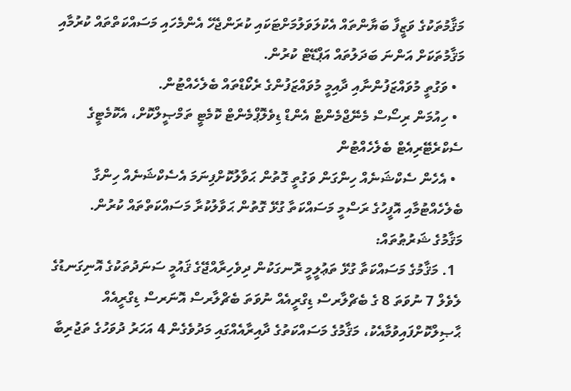މަޤާމުތަކުގެ ވަޒީފާ ބަޔާންތައް އެކުލަވަލުމަށްޓަކައި ކުރަންޖެހޭ އެންމެހައި މަސައްކަތްތައް ކުރުމާއި މަޤާމުތަކަށް އަންނަ ބަދަލުތައް އަޕްޑޭޓް ކުރުން.
  • ވަގުތީ މުވައްޒަފުންނާއި ދާއިމީ މުވައްޒަފުންގެ ރެކޯޑްތައް ބެލެހެއްޓުން.
  • ހިއުމަން ރިސޯސް މެނޭޖްމެންޓް އެންޑް ޑިވެލޮޕްމެންޓް ކޮމެޓީ ތަމްޞީލްކޮށް، އެކޮމެޓީގެ ސެކްރެޓޭރިއެޓް ބެލެހެއްޓުން
  • އެހެން ސެކްޝަނެއް ހިންގަން ވަގުތީ ގޮތުން ޙަވާލުކޮށްފިނަމަ އެސެކްޝަނެއް ހިންގާ ބެލެހެއްޓުމާއި އޮފީހުގެ ރަސްމީ މަސައްކަތާ ގުޅޭ ގޮތުން ޙަވާލުކުރާ މަސައްކަތްތައް ކުރުން.
މަޤާމުގެ ޝަރުޠުތައް:
  1. މަޤާމުގެ މަސައްކަތާ ގުޅޭ ތަޢުލީމީ ރޮނގަކުން ދިވެހިރާއްޖޭގެ ޤައުމީ ސަނަދުތަކުގެ އޮނިގަނޑުގެ ލެވެލް 7 ނުވަތަ 8 ގެ ބެޗްލާރސް ޑިގްރީއެއް ނުވަތަ ބެޗްލާރސް އޮނަރސް ޑިގްރީއެއް ޙާޞިލްކޮށްފައިވުމާއެކު، މަޤާމުގެ މަސައްކަތުގެ ދާއިރާއެއްގައި މަދުވެގެން 4 އަހަރު ދުވަހުގެ ތަޖުރިބާ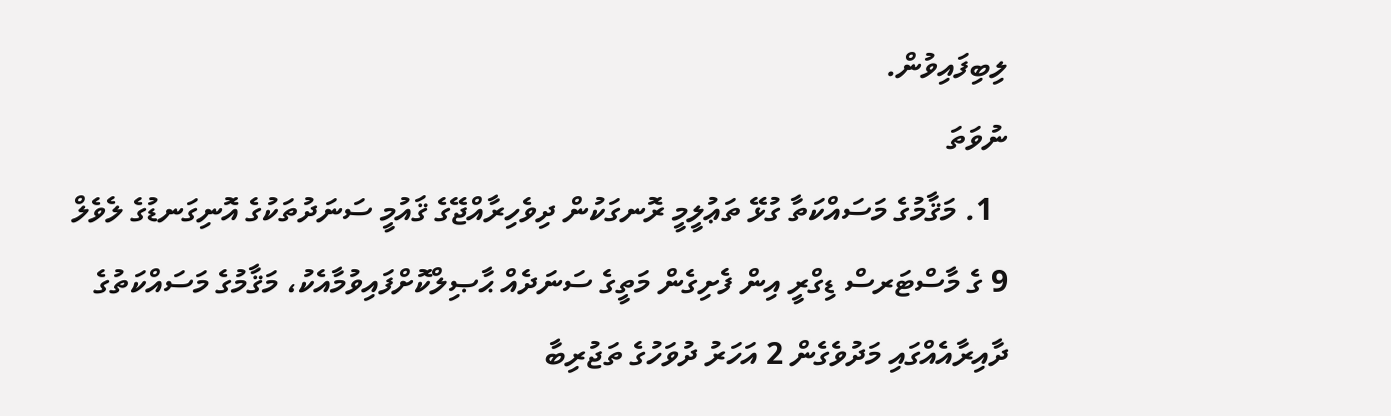ލިބިފައިވުން.
ނުވަތަ
  1. މަޤާމުގެ މަސައްކަތާ ގުޅޭ ތަޢުލީމީ ރޮނގަކުން ދިވެހިރާއްޖޭގެ ޤައުމީ ސަނަދުތަކުގެ އޮނިގަނޑުގެ ލެވެލް 9 ގެ މާސްޓަރސް ޑިގްރީ އިން ފެށިގެން މަތީގެ ސަނަދެއް ޙާޞިލްކޮށްފައިވުމާއެކު، މަޤާމުގެ މަސައްކަތުގެ ދާއިރާއެއްގައި މަދުވެގެން 2 އަހަރު ދުވަހުގެ ތަޖުރިބާ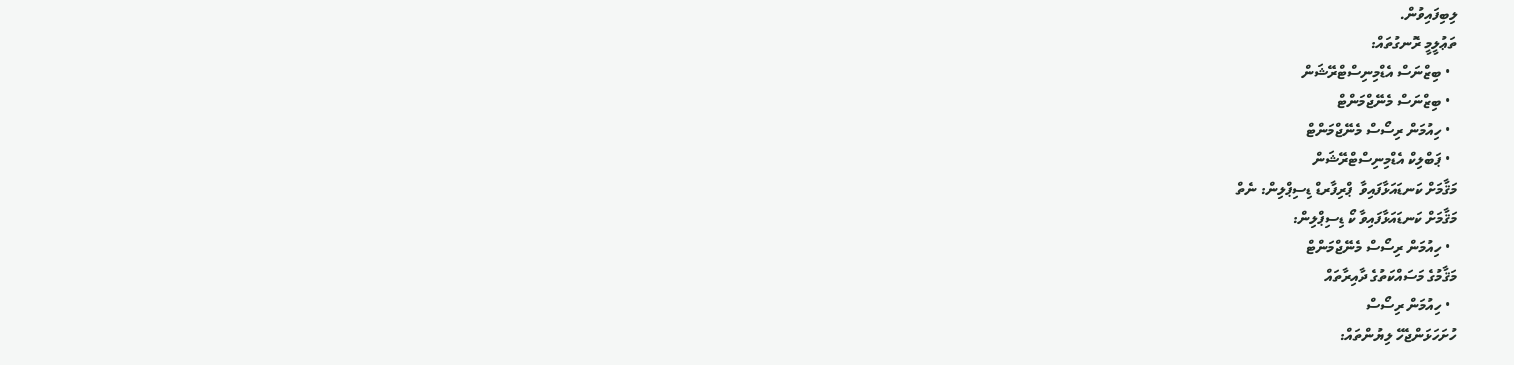ލިބިފައިވުން.
ތަޢުލީމީ ރޮނގުތައް:
  • ބިޒްނަސް އެޑްމިނިސްޓްރޭޝަން
  • ބިޒްނަސް މެނޭޖްމަންޓް
  • ހިއުމަން ރިސޯސް މެނޭޖްމަންޓް
  • ޕަބްލިކް އެޑްމިނިސްޓްރޭޝަން
މަޤާމަށް ކަނޑައަޅާފައިވާ  ޕްރިފާރޑް ޑިސިޕްލިން: ނެތް
މަޤާމަށް ކަނޑައަޅާފައިވާ ކޯ ޑިސިޕްލިން:
  • ހިއުމަން ރިސޯސް މެނޭޖްމަންޓް
މަޤާމުގެ މަސައްކަތުގެ ދާއިރާތައް
  • ހިއުމަން ރިސޯސް
ހުށަހަޅަންޖެހޭ ލިޔުންތައް: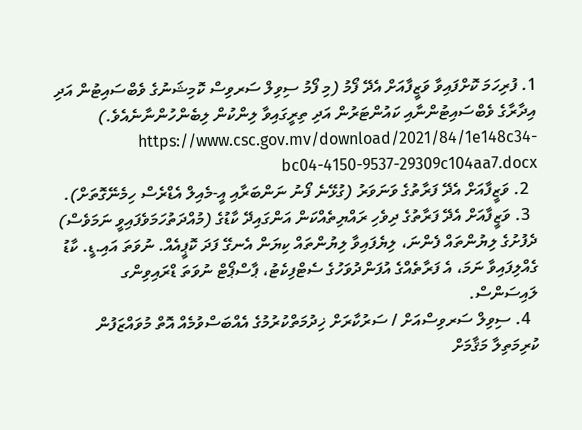1. ފުރިހަމަ ކޮށްފައިވާ ވަޒީފާއަށް އެދޭ ފޯމު (މި ފޯމު ސިވިލް ސަރވިސް ކޮމިޝަނުގެ ވެބްސައިޓުން އަދި އިދާރާގެ ވެބްސައިޓުންނާއި ކައުންޓަރުން އަދި ތިރީގައިވާ ލިންކުން ލިބެންހުންނާނެއެވެ.)  https://www.csc.gov.mv/download/2021/84/1e148c34-bc04-4150-9537-29309c104aa7.docx
  2. ވަޒީފާއަށް އެދޭ ފަރާތުގެ ވަނަވަރު (ގުޅޭނެ ފޯނު ނަންބަރާއި އީ-މެއިލް އެޑްރެސް ހިމެނޭގޮތަށް).
  3. ވަޒީފާއަށް އެދޭ ފަރާތުގެ ދިވެހި ރައްޔިތެއްކަން އަންގައިދޭ ކާޑުގެ (މުއްދަތުހަމަވެފައިވީ ނަމަވެސް) ދެފުށުގެ ލިޔުންތައް ފެންނަ، ލިޔެފައިވާ ލިޔުންތައް ކިޔަން އެނގޭ ފަދަ ކޮޕީއެއް. ނުވަތަ އައި.ޑީ. ކާޑު ގެއްލިފައިވާ ނަމަ، އެ ފަރާތެއްގެ އުފަންދުވަހުގެ ސެޓްފިކެޓު، ޕާސްޕޯޓް ނުވަތަ ޑްރައިވިންގ ލައިސަންސް.
  4. ސިވިލް ސަރވިސްއަށް / ސަރުކާރަށް ޚިދުމަތްކުރުމުގެ އެއްބަސްވުމެއް އޮތް މުވައްޒަފުން ކުރިމަތިލާ މަޤާމަށް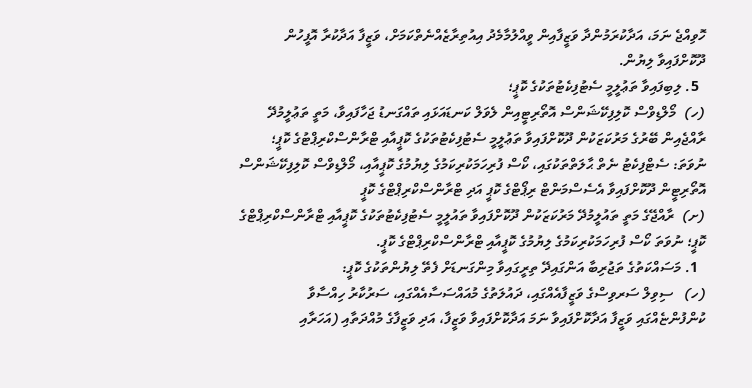ހޮވިއްޖެ ނަމަ، އަދާކުރަމުންދާ ވަޒީފާއިން ވީއްލުމާމެދު އިއުތިރާޒެއްނެތްކަމަށް، ވަޒީފާ އަދާކުރާ އޮފީހުން ދޫކޮށްފައިވާ ލިޔުން.
  5. ލިބިފައިވާ ތަޢުލީމީ ސެޓުފިކެޓުތަކުގެ ކޮޕީ؛
(ހ)  މޯލްޑިވްސް ކޮލިފިކޭޝަންސް އޮތޯރިޓީއިން ލެވަލް ކަނޑައަޅައި ތައްގަނޑު ޖަހާފައިވާ، މަތީ ތަޢުލީމުދޭ ރާއްޖެއިން ބޭރުގެ މަރުކަޒަކުން ދޫކޮށްފައިވާ ތަޢުލީމީ ސެޓުފިކެޓުތަކުގެ ކޮޕީއާއި ޓްރާންސްކްރިޕްޓުގެ ކޮޕީ؛ ނުވަތަ: ސެޓްފިކެޓު ނެތް ޙާލަތްތަކުގައި، ކޯސް ފުރިހަމަކުރިކަމުގެ ލިޔުމުގެ ކޮޕީއާއި، މޯލްޑިވްސް ކޮލިފިކޭޝަންސް އޮތޯރިޓީން ދޫކޮށްފައިވާ އެސެސްމަންޓް ރިޕޯޓްގެ ކޮޕީ އަދި ޓްރާންސްކްރިޕްޓްގެ ކޮޕީ
(ށ)  ރާއްޖޭގެ މަތީ ތައުލީމުދޭ މަރުކަޒަކުން ދޫކޮށްފައިވާ ތައުލީމީ ސެޓުފިކެޓުތަކުގެ ކޮޕީއާއި ޓްރާންސްކްރިޕްޓްގެ ކޮޕީ؛ ނުވަތަ ކޯސް ފުރިހަމަކުރިކަމުގެ ލިޔުމުގެ ކޮޕީއާއި ޓްރާންސްކްރިޕްޓްގެ ކޮޕީ.
  1. މަސައްކަތުގެ ތަޖުރިބާ އަންގައިދޭ ތިރީގައިވާ މިންގަނޑަށް ފެތޭ ލިޔުންތަކުގެ ކޮޕީ:
(ހ)   ސިވިލް ސަރވިސްގެ ވަޒީފާއެއްގައި، ދައުލަތުގެ މުއައްސަސާއެއްގައި، ސަރުކާރު ހިއްސާވާ ކުންފުންޏެއްގައި ވަޒީފާ އަދާކޮށްފައިވާ ނަމަ އަދާކޮށްފައިވާ ވަޒީފާ، އަދި ވަޒީފާގެ މުއްދަތާއި (އަހަރާއި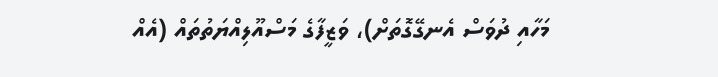މަހާއި ދުވަސް އެނގޭގޮތަށް)، ވަޒީފާގެ މަސްއޫލިއްޔަތުތައް (އެއް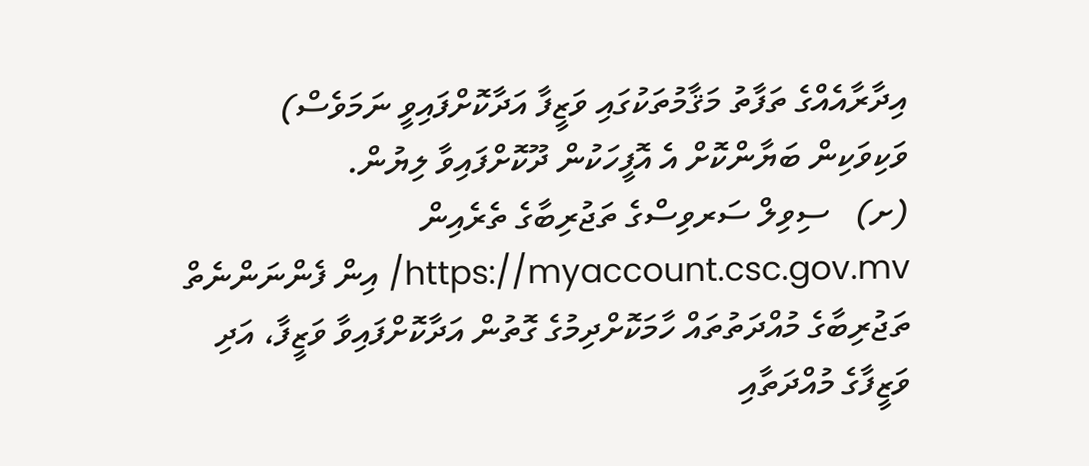އިދާރާއެއްގެ ތަފާތު މަޤާމުތަކުގައި ވަޒީފާ އަދާކޮށްފައިވީ ނަމަވެސް) ވަކިވަކިން ބަޔާންކޮށް އެ އޮފީހަކުން ދޫކޮށްފައިވާ ލިޔުން.
(ށ)   ސިވިލް ސަރވިސްގެ ތަޖުރިބާގެ ތެރެއިން https://myaccount.csc.gov.mv/ އިން ފެންނަންނެތް ތަޖުރިބާގެ މުއްދަތުތައް ހާމަކޮށްދިމުގެ ގޮތުން އަދާކޮށްފައިވާ ވަޒީފާ، އަދި ވަޒީފާގެ މުއްދަތާއި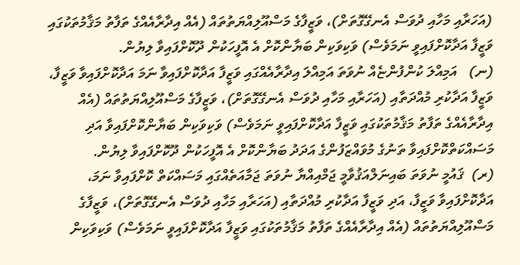(އަހަރާއި މަހާއި ދުވަސް އެނގޭގޮތަށް)، ވަޒީފާގެ މަސްއޫލިއްޔަތުތައް (އެއް އިދާރާއެއްގެ ތަފާތު މަޤާމުތަކުގައި ވަޒީފާ އަދާކޮށްފައިވީ ނަމަވެސް) ވަކިވަކިން ބަޔާންކޮށް އެ އޮފީހަކުން ދޫކޮށްފައިވާ ލިޔުން.
(ނ)   އަމިއްލަ ކުންފުންޏެއް ނުވަތަ އަމިއްލަ އިދާރާއެއްގައި ވަޒީފާ އަދާކޮށްފައިވާ ނަމަ އަދާކޮށްފައިވާ ވަޒީފާ، ވަޒީފާ އަދާކުރި މުއްދަތާއި (އަހަރާއި މަހާއި ދުވަސް އެނގޭގޮތަށް)، ވަޒީފާގެ މަސްއޫލިއްޔަތުތައް (އެއް އިދާރާއެއްގެ ތަފާތު މަޤާމުތަކުގައި ވަޒީފާ އަދާކޮށްފައިވީ ނަމަވެސް) ވަކިވަކިން ބަޔާންކޮށްފައިވާ އަދި މަސައްކަތްކޮށްފައިވާ ތަނުގެ މުވައްޒަފުންގެ އަދަދު ބަޔާންކޮށް އެ އޮފީހަކުން ދޫކޮށްފައިވާ ލިޔުން.
(ރ)  ޤައުމީ ނުވަތަ ބައިނަލްއަޤުވާމީ ޖަމްއިއްޔާ ނުވަތަ ޖަމާއަތެއްގައި މަސައްކަތް ކޮށްފައިވާ ނަމަ، އަދާކޮށްފައިވާ ވަޒީފާ، އަދި ވަޒީފާ އަދާކުރި މުއްދަތާއި (އަހަރާއި މަހާއި ދުވަސް އެނގޭގޮތަށް)، ވަޒީފާގެ މަސްއޫލިއްޔަތުތައް (އެއް އިދާރާއެއްގެ ތަފާތު މަޤާމުތަކުގައި ވަޒީފާ އަދާކޮށްފައިވީ ނަމަވެސް) ވަކިވަކިން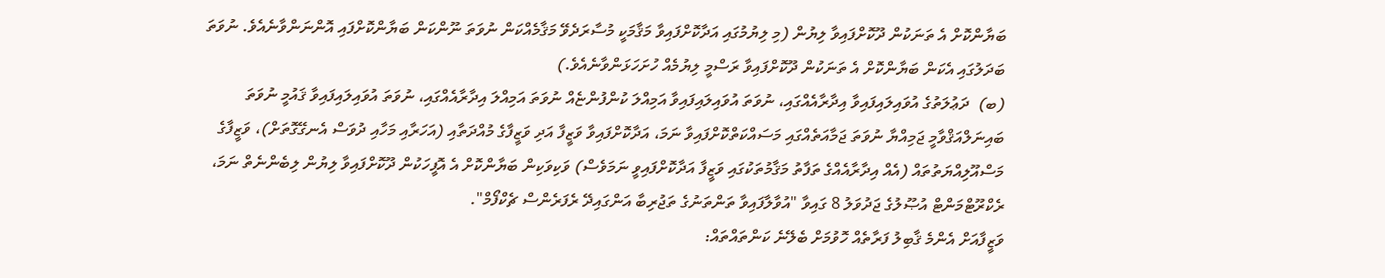ބަޔާންކޮށް އެ ތަނަކުން ދޫކޮށްފައިވާ ލިޔުން (މި ލިޔުމުގައި އަދާކޮށްފައިވާ މަޤާމަކީ މުސާރަދެވޭ މަޤާމެއްކަން ނުވަތަ ނޫންކަން ބަޔާންކޮށްފައި އޮންނަންވާނެއެވެ. ނުވަތަ ބަދަލުގައި އެކަން ބަޔާންކޮށް އެ ތަނަކުން ދޫކޮށްފައިވާ ރަސްމީ ލިޔުމެއް ހުށަހަޅަންވާނެއެވެ.)
(ބ)  ދަޢުލަތުގެ އުވައިލައިފައިވާ އިދާރާއެއްގައި، ނުވަތަ އުވައިލައިފައިވާ އަމިއްލަ ކުންފުންޏެއް ނުވަތަ އަމިއްލަ އިދާރާއެއްގައި، ނުވަތަ އުވައިލައިފައިވާ ޤައުމީ ނުވަތަ ބައިނަލްއަޤްވާމީ ޖަމިއްޔާ ނުވަތަ ޖަމާއަތެއްގައި މަސައްކަތްކޮށްފައިވާ ނަމަ، އަދާކޮށްފައިވާ ވަޒީފާ އަދި ވަޒީފާގެ މުއްދަތާއި (އަހަރާއި މަހާއި ދުވަސް އެނގޭގޮތަށް)، ވަޒީފާގެ މަސްއޫލިއްޔަތުތައް (އެއް އިދާރާއެއްގެ ތަފާތު މަޤާމުތަކުގައި ވަޒީފާ އަދާކޮށްފައިވީ ނަމަވެސް) ވަކިވަކިން ބަޔާންކޮށް އެ އޮފީހަކުން ދޫކޮށްފައިވާ ލިޔުން ލިބެންނެތް ނަމަ، ރެކްރޫޓްމަންޓް އުޞޫލުގެ ޖަދުވަލު 8 ގައިވާ "އުވާލާފައިވާ ތަންތަނުގެ ތަޖުރިބާ އަންގައިދޭ ރެފަރެންސް ޗެކްފޯމް".
ވަޒީފާއަށް އެންމެ ޤާބިލު ފަރާތެއް ހޮވުމަށް ބެލޭނެ ކަންތައްތައް: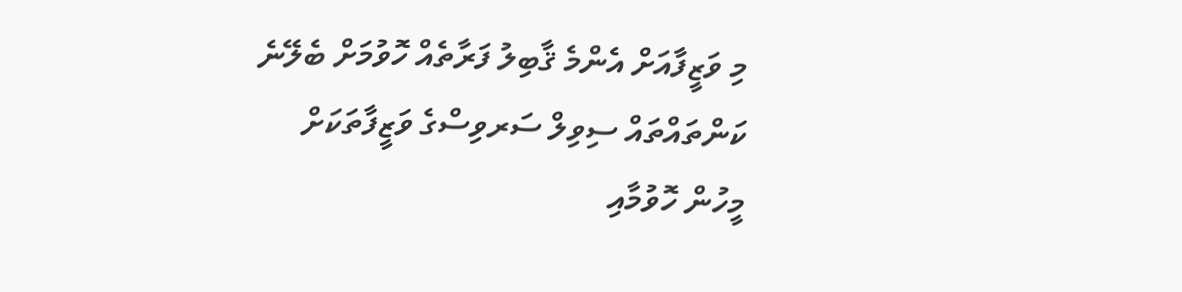މި ވަޒީފާއަށް އެންމެ ޤާބިލު ފަރާތެއް ހޮވުމަށް ބެލޭނެ ކަންތައްތައް ސިވިލް ސަރވިސްގެ ވަޒީފާތަކަށް މީހުން ހޮވުމާއި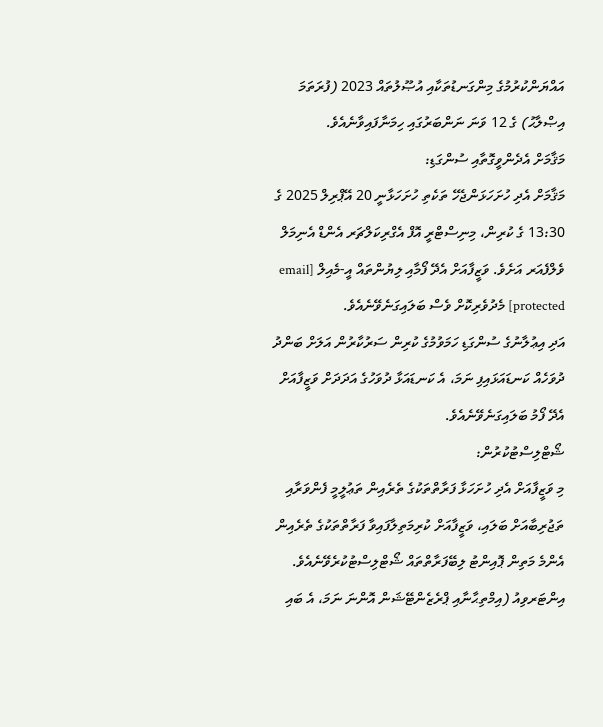އައްޔަންކުރުމުގެ މިންގަނޑުތަކާއި އުޞޫލުތައް 2023 (ފުރަތަމަ އިޞްލާޙު) ގެ 12 ވަނަ ނަންބަރުގައި ހިމަނާފައިވާނެއެވެ.
މަޤާމަށް އެދެންވީގޮތާއި ސުންގަޑި:
މަޤާމަށް އެދި ހުށަހަޅަންޖެހޭ ތަކެތި ހުށަހަޅާނީ 20 އޭޕްރިލް 2025 ގެ 13:30 ގެ ކުރިން، މިނިސްޓްރީ އޮފް އެގްރިކަލްޗަރ އެންޑް އެނިމަލް ވެލްފެއަރ އަށެވެ. ވަޒީފާއަށް އެދޭ ފޯމާއި ލިޔުންތައް އީ-މެއިލް [email protected] މެދުވެރިކޮށް ވެސް ބަލައިގަނެވޭނެއެވެ.
އަދި އިޢުލާނުގެ ސުންގަޑި ހަމަވުމުގެ ކުރިން ސަރުކާރުން އަލަށް ބަންދު ދުވަހެއް ކަނޑައަޅައިފި ނަމަ، އެ ކަނޑައަޅާ ދުވަހުގެ އަދަދަށް ވަޒީފާއަށް އެދޭ ފޯމު ބަލައިގަނެވޭނެއެވެ.
ޝޯޓްލިސްޓުކުރުން:
މި ވަޒީފާއަށް އެދި ހުށަހަޅާ ފަރާތްތަކުގެ ތެރެއިން ތަޢުލީމީ ފެންވަރާއި ތަޖުރިބާއަށް ބަލައި، ވަޒީފާއަށް ކުރިމަތިލާފައިވާ ފަރާތްތަކުގެ ތެރެއިން އެންމެ މަތިން ޕޮއިންޓު ލިބޭފަރާތްތައް ޝޯޓްލިސްޓުކުރެވޭނެއެވެ.
އިންޓަރވިއު (އިމްތިޙާނާއި ޕްރެޒެންޓޭޝަން އޮންނަ ނަމަ، އެ ބައި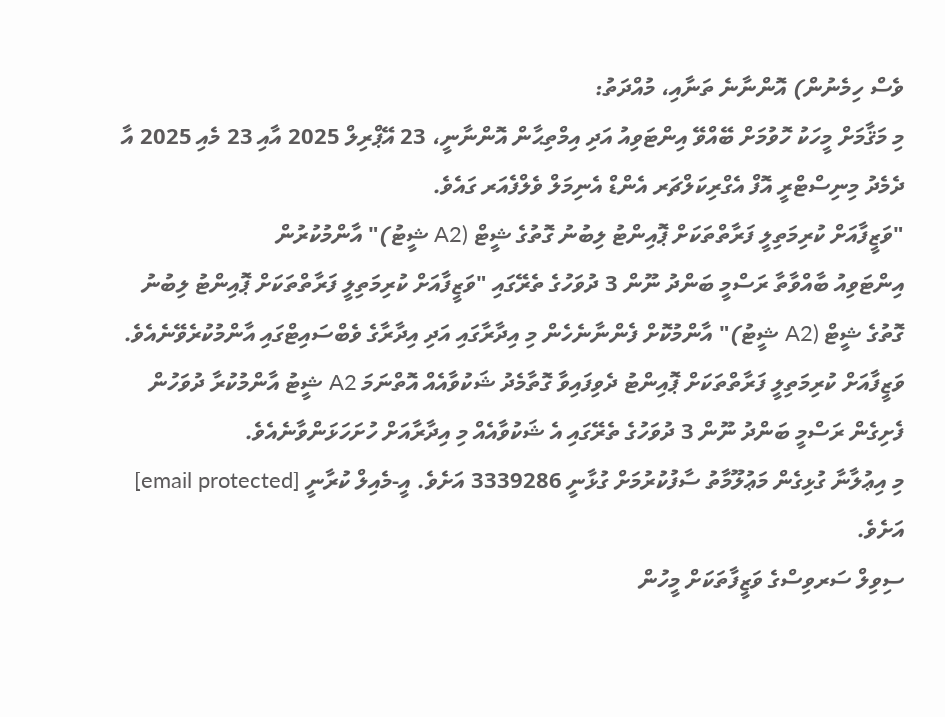ވެސް ހިމެނުން) އޮންނާނެ ތަނާއި، މުއްދަތު:
މި މަޤާމަށް މީހަކު ހޮވުމަށް ބޭއްވޭ އިންޓަވިއު އަދި އިމްތިޙާން އޮންނާނީ، 23 އޭޕްރިލް 2025 އާއި 23 މެއި 2025 އާ ދެމެދު މިނިސްޓްރީ އޮފް އެގްރިކަލްޗަރ އެންޑް އެނިމަލް ވެލްފެއަރ ގައެވެ.
"ވަޒީފާއަށް ކުރިމަތިލީ ފަރާތްތަކަށް ޕޮއިންޓު ލިބުނު ގޮތުގެ ޝީޓް (A2 ޝީޓު)" އާންމުކުރުން
އިންޓަވިއު ބާއްވާތާ ރަސްމީ ބަންދު ނޫން 3 ދުވަހުގެ ތެރޭގައި "ވަޒީފާއަށް ކުރިމަތިލީ ފަރާތްތަކަށް ޕޮއިންޓު ލިބުނު ގޮތުގެ ޝީޓް (A2 ޝީޓު)" އާންމުކޮށް ފެންނާނެހެން މި އިދާރާގައި އަދި އިދާރާގެ ވެބްސައިޓްގައި އާންމުކުރެވޭނެއެވެ. ވަޒީފާއަށް ކުރިމަތިލީ ފަރާތްތަކަށް ޕޮއިންޓު ދެވިފައިވާ ގޮތާމެދު ޝަކުވާއެއް އޮތްނަމަ A2 ޝީޓު އާންމުކުރާ ދުވަހުން ފެށިގެން ރަސްމީ ބަންދު ނޫން 3 ދުވަހުގެ ތެރޭގައި އެ ޝަކުވާއެއް މި އިދާރާއަށް ހުށަހަޅަންވާނެއެވެ.
މި އިޢުލާނާ ގުޅިގެން މަޢުލޫމާތު ސާފުކުރުމަށް ގުޅާނީ 3339286 އަށެވެ. އީ-މެއިލް ކުރާނީ [email protected] އަށެވެ.
ސިވިލް ސަރވިސްގެ ވަޒީފާތަކަށް މީހުން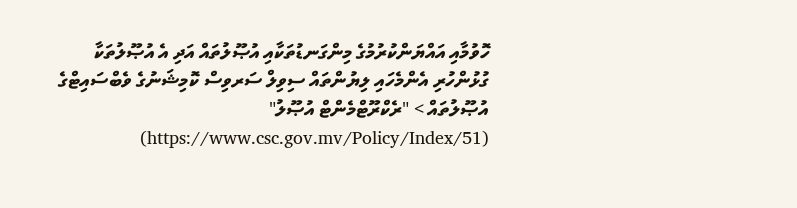ހޮވުމާއި އައްޔަންކުރުމުގެ މިންގަނޑުތަކާއި އުޞޫލުތައް އަދި އެ އުޞޫލުތަކާ ގުޅުންހުރި އެންމެހައި ލިޔުންތައް ސިވިލް ސަރވިސް ކޮމިޝަނުގެ ވެބްސައިޓްގެ އުޞޫލުތައް > "ރެކްރޫޓްމެންޓް އުޞޫލު" (https://www.csc.gov.mv/Policy/Index/51)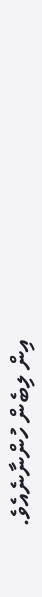އިން ލިބެން ހުންނާނެއެވެ.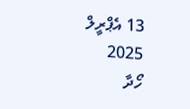13 އެޕްރީލް 2025
ހޯދާ